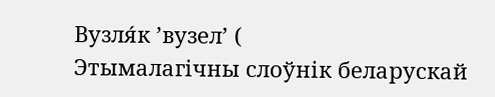Вузля́к ’вузел’ (
Этымалагічны слоўнік беларускай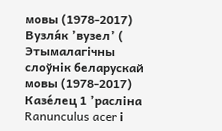мовы (1978-2017)
Вузля́к ’вузел’ (
Этымалагічны слоўнік беларускай мовы (1978-2017)
Казе́лец 1 ’расліна Ranunculus acer і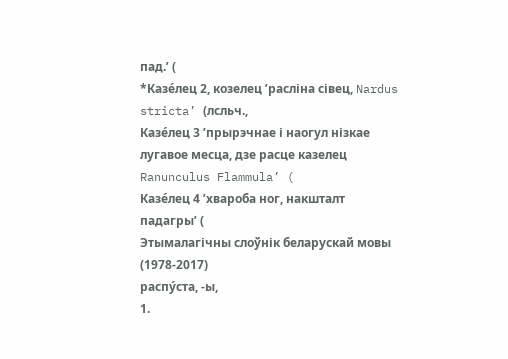пад.’ (
*Казе́лец 2, козелец ’расліна сівец, Nardus stricta’ (лсльч.,
Казе́лец 3 ’прырэчнае і наогул нізкае лугавое месца, дзе расце казелец Ranunculus Flammula’ (
Казе́лец 4 ’хвароба ног, накшталт падагры’ (
Этымалагічны слоўнік беларускай мовы (1978-2017)
распу́ста, ‑ы,
1.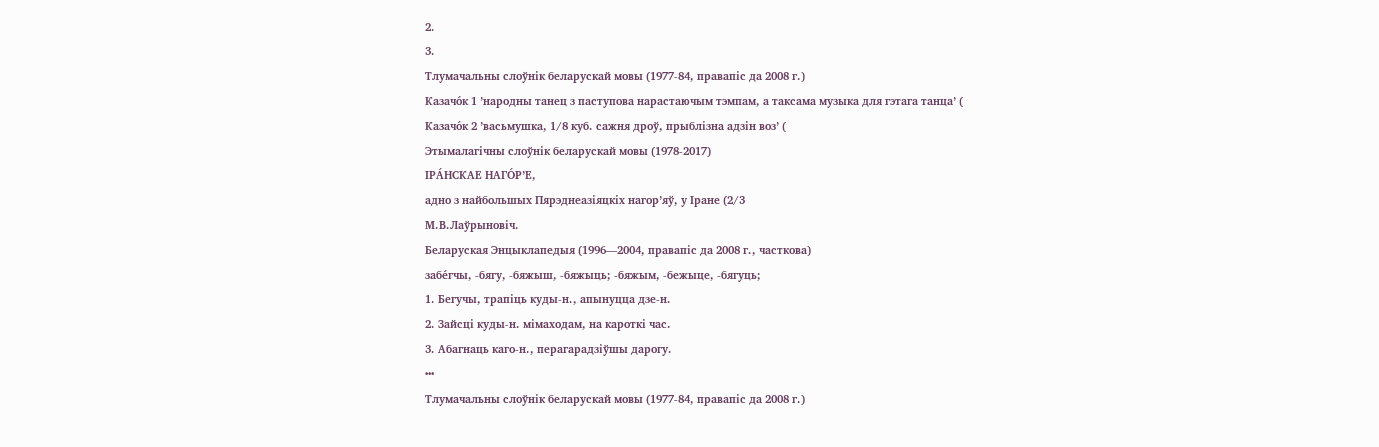2.
3.
Тлумачальны слоўнік беларускай мовы (1977-84, правапіс да 2008 г.)
Казачо́к 1 ’народны танец з паступова нарастаючым тэмпам, а таксама музыка для гэтага танца’ (
Казачо́к 2 ’васьмушка, 1/8 куб. сажня дроў, прыблізна адзін воз’ (
Этымалагічны слоўнік беларускай мовы (1978-2017)
ІРА́НСКАЕ НАГО́Р’Е,
адно з найбольшых Пярэднеазіяцкіх нагор’яў, у Іране (2/3
М.В.Лаўрыновіч.
Беларуская Энцыклапедыя (1996—2004, правапіс да 2008 г., часткова)
забе́гчы, ‑бягу, ‑бяжыш, ‑бяжыць; ‑бяжым, ‑бежыце, ‑бягуць;
1. Бегучы, трапіць куды‑н., апынуцца дзе‑н.
2. Зайсці куды‑н. мімаходам, на кароткі час.
3. Абагнаць каго‑н., перагарадзіўшы дарогу.
•••
Тлумачальны слоўнік беларускай мовы (1977-84, правапіс да 2008 г.)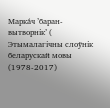Марка́ч ’баран-вытворнік’ (
Этымалагічны слоўнік беларускай мовы (1978-2017)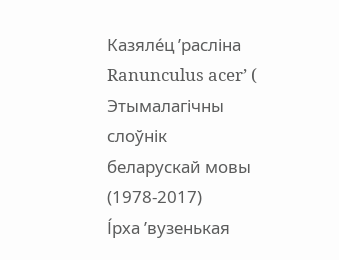Казяле́ц ’расліна Ranunculus acer’ (
Этымалагічны слоўнік беларускай мовы (1978-2017)
І́рха ’вузенькая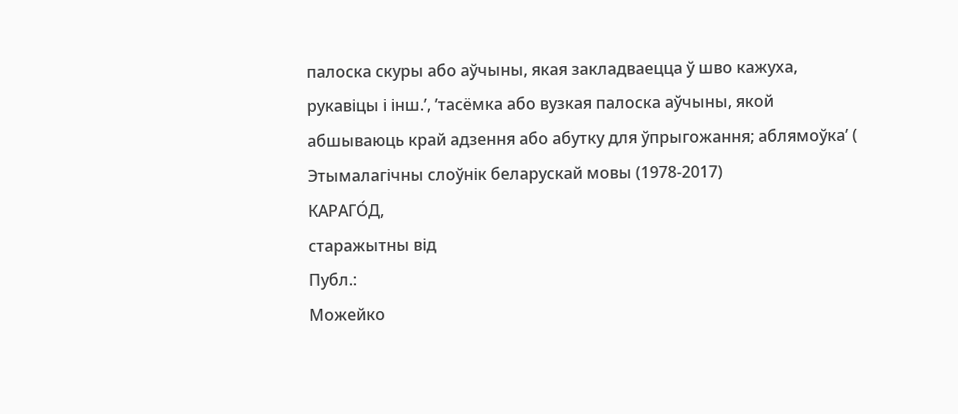палоска скуры або аўчыны, якая закладваецца ў шво кажуха, рукавіцы і інш.’, ’тасёмка або вузкая палоска аўчыны, якой абшываюць край адзення або абутку для ўпрыгожання; аблямоўка’ (
Этымалагічны слоўнік беларускай мовы (1978-2017)
КАРАГО́Д,
старажытны від
Публ.:
Можейко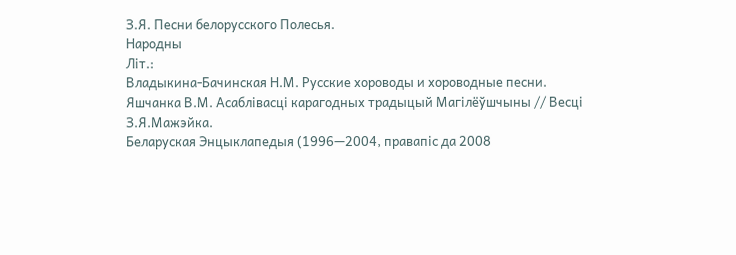З.Я. Песни белорусского Полесья.
Народны
Літ.:
Владыкина-Бачинская Н.М. Русские хороводы и хороводные песни.
Яшчанка В.М. Асаблівасці карагодных традыцый Магілёўшчыны // Весці
З.Я.Мажэйка.
Беларуская Энцыклапедыя (1996—2004, правапіс да 2008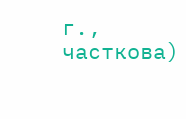г., часткова)